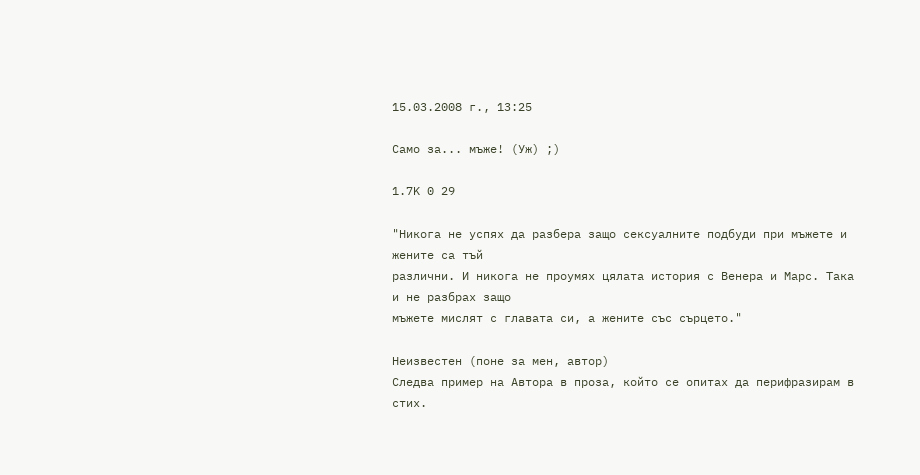15.03.2008 г., 13:25

Само за... мъже! (Уж) ;)

1.7K 0 29

"Никога не успях да разбера защо сексуалните подбуди при мъжете и жените са тъй
различни. И никога не проумях цялата история с Венера и Марс. Така и не разбрах защо
мъжете мислят с главата си, а жените със сърцето."

Неизвестен (поне за мен, автор)
Следва пример на Автора в проза, който се опитах да перифразирам в стих.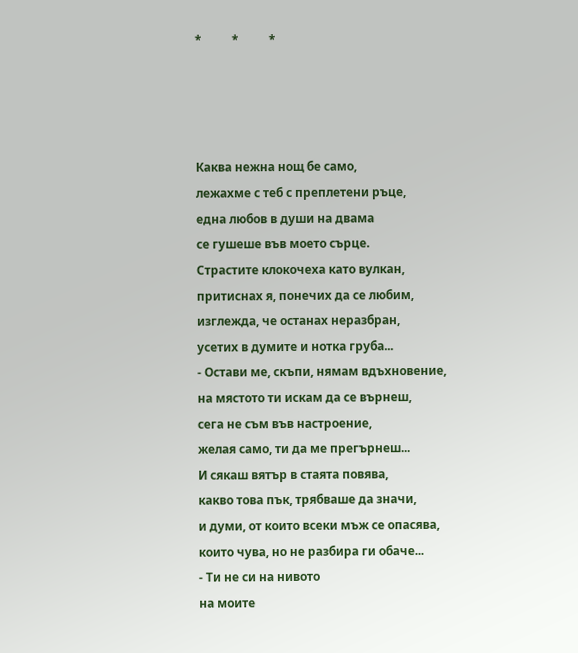*          *          *




Каква нежна нощ бе само,
лежахме с теб с преплетени ръце,
една любов в души на двама
се гушеше във моето сърце.
Страстите клокочеха като вулкан,
притиснах я, понечих да се любим,
изглежда, че останах неразбран,
усетих в думите и нотка груба...
- Остави ме, скъпи, нямам вдъхновение,
на мястото ти искам да се върнеш,
сега не съм във настроение,
желая само, ти да ме прегърнеш...
И сякаш вятър в стаята повява,
какво това пък, трябваше да значи,
и думи, от които всеки мъж се опасява,
които чува, но не разбира ги обаче...
- Ти не си на нивото
на моите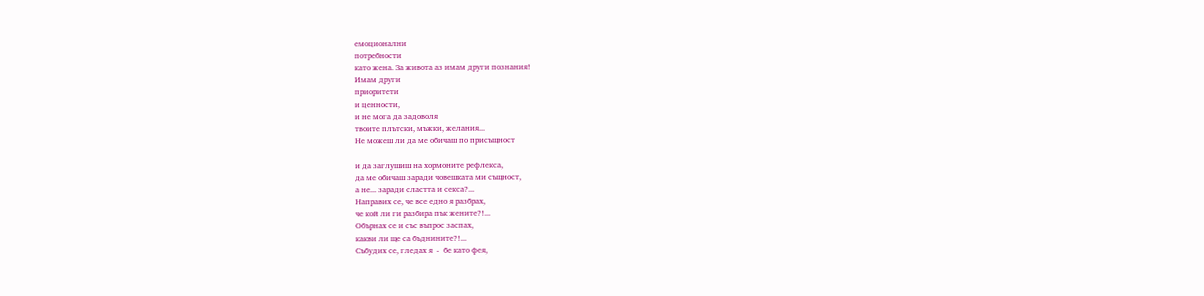емоционални
потребности
като жена. За живота аз имам други познания!
Имам други
приоритети
и ценности,
и не мога да задоволя
твоите плътски, мъжки, желания...
Не можеш ли да ме обичаш по присъщност

и да заглушиш на хормоните рефлекса,
да ме обичаш заради човешката ми същност,
а не... заради сластта и секса?...
Направих се, че все едно я разбрах,
че кой ли ги разбира пък жените?!...
Обърнах се и със въпрос заспах,
какви ли ще са бъднините?!...
Събудих се, гледах я  -  бе като фея,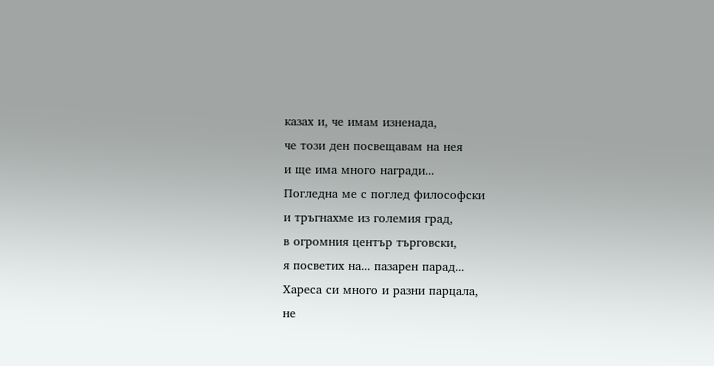казах и, че имам изненада,
че този ден посвещавам на нея
и ще има много награди...
Погледна ме с поглед философски
и тръгнахме из големия град,
в огромния център търговски,
я посветих на... пазарен парад...
Хареса си много и разни парцала,
не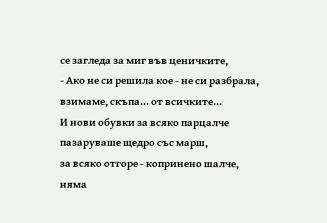се загледа за миг във ценичките,
- Ако не си решила кое - не си разбрала,
взимаме, скъпа... от всичките...
И нови обувки за всяко парцалче
пазаруваше щедро със марш,
за всяко отгоре - копринено шалче,
няма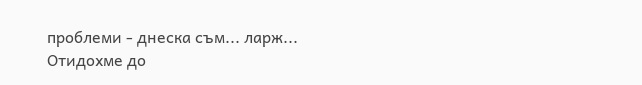проблеми - днеска съм... ларж...
Отидохме до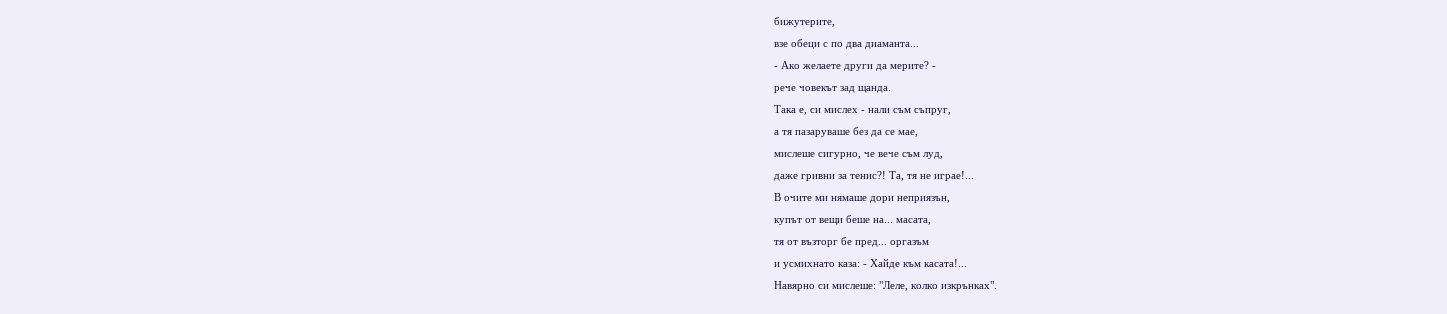бижутерите,
взе обеци с по два диаманта...
- Ако желаете други да мерите? -
рече човекът зад щанда.
Така е, си мислех - нали съм съпруг,
а тя пазаруваше без да се мае,
мислеше сигурно, че вече съм луд,
даже гривни за тенис?! Та, тя не играе!...
В очите ми нямаше дори неприязън,
купът от вещи беше на... масата,
тя от възторг бе пред... оргазъм
и усмихнато каза: - Хайде към касата!...
Навярно си мислеше: "Леле, колко изкрънках".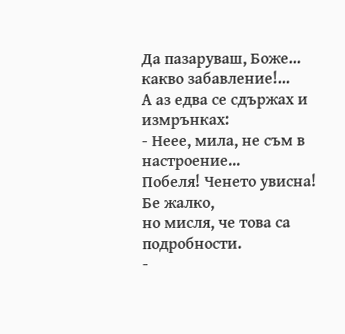Да пазаруваш, Боже... какво забавление!...
А аз едва се сдържах и измрънках:
- Неее, мила, не съм в настроение...
Побеля! Ченето увисна! Бе жалко,
но мисля, че това са подробности.
-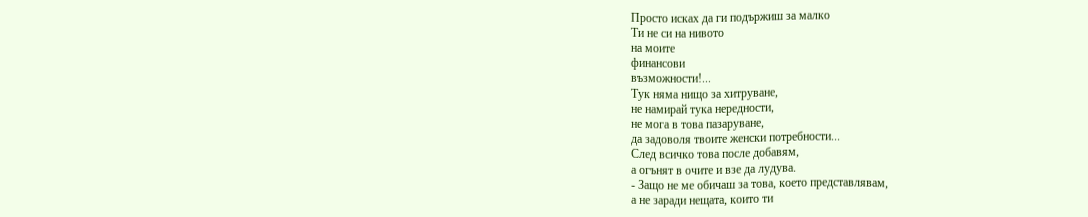Просто исках да ги подържиш за малко
Ти не си на нивото
на моите
финансови
възможности!...
Тук няма нищо за хитруване,
не намирай тука нередности,
не мога в това пазаруване,
да задоволя твоите женски потребности...
След всичко това после добавям,
а огънят в очите и взе да лудува.
- Защо не ме обичаш за това, което представлявам,
а не заради нещата, които ти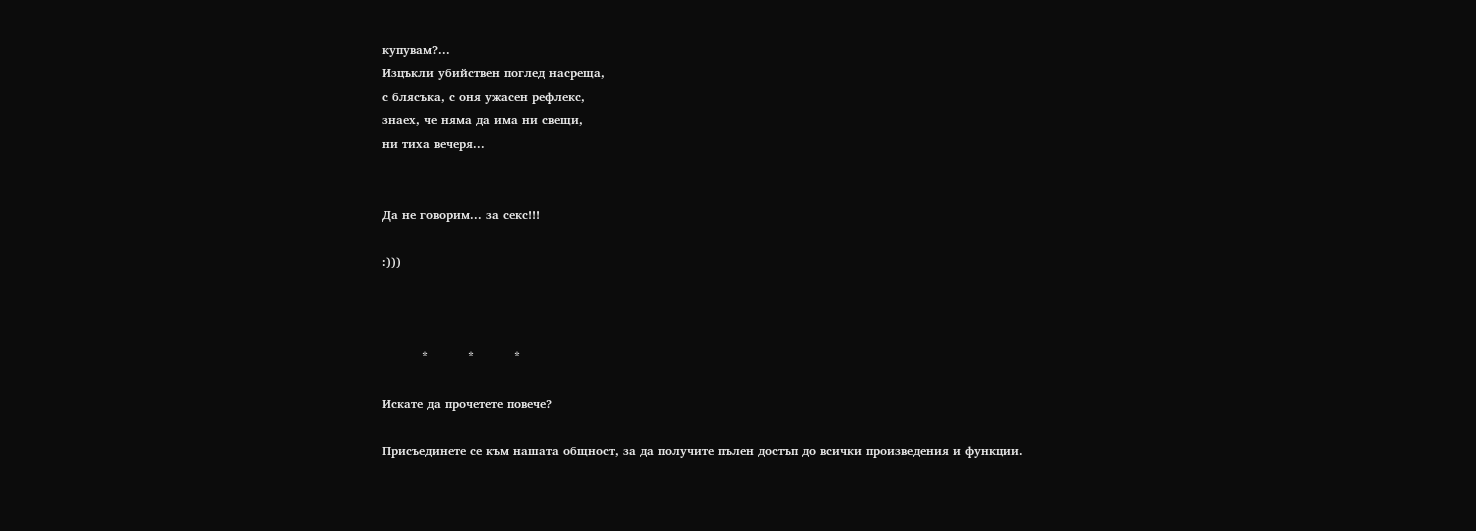купувам?...
Изцъкли убийствен поглед насреща,
с блясъка, с оня ужасен рефлекс,
знаех, че няма да има ни свещи,
ни тиха вечеря...


Да не говорим... за секс!!!

:)))



          *          *          *

Искате да прочетете повече?

Присъединете се към нашата общност, за да получите пълен достъп до всички произведения и функции.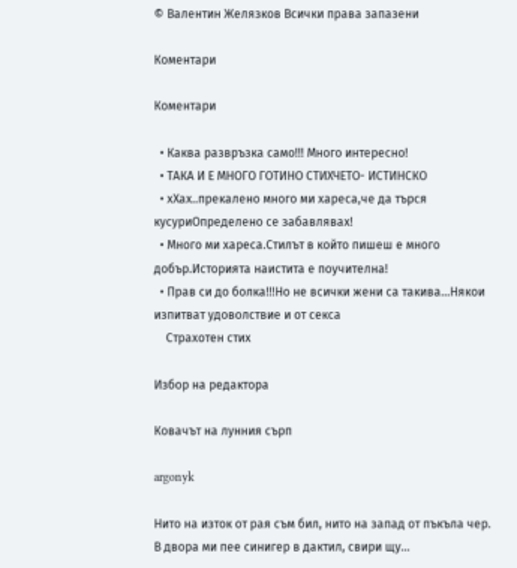© Валентин Желязков Всички права запазени

Коментари

Коментари

  • Каква развръзка само!!! Много интересно!
  • ТАКА И Е МНОГО ГОТИНО СТИХЧЕТО- ИСТИНСКО
  • хХах..прекалено много ми хареса,че да търся кусуриОпределено се забавлявах!
  • Много ми хареса.Стилът в който пишеш е много добър.Историята наистита е поучителна!
  • Прав си до болка!!!Но не всички жени са такива...Някои изпитват удоволствие и от секса
    Страхотен стих

Избор на редактора

Ковачът на лунния сърп

argonyk

Нито на изток от рая съм бил, нито на запад от пъкъла чер. В двора ми пее синигер в дактил, свири щу...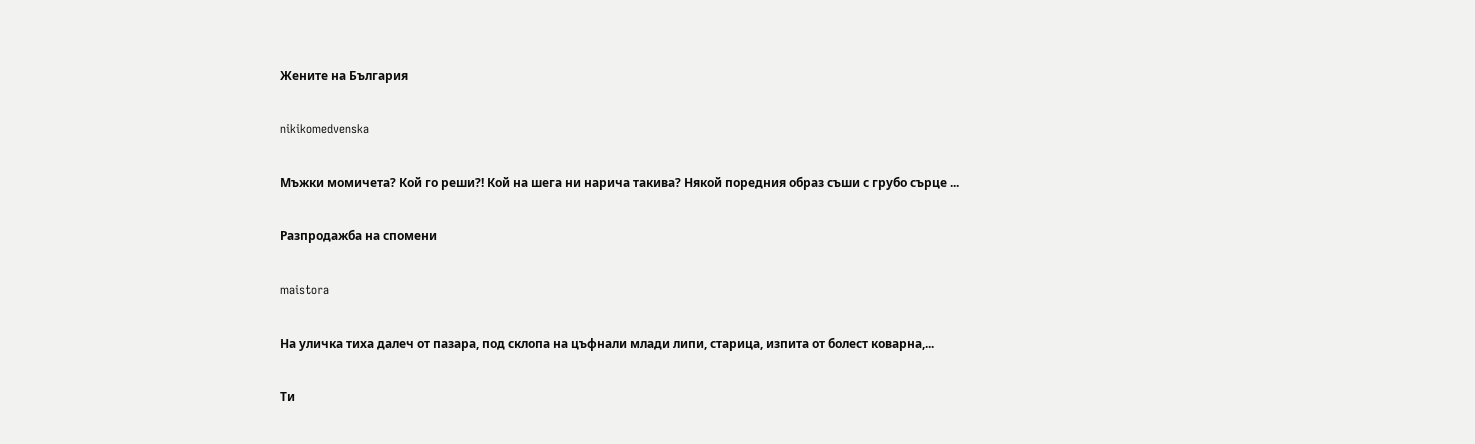Жените на България

nikikomedvenska

Мъжки момичета? Кой го реши?! Кой на шега ни нарича такива? Някой поредния образ съши с грубо сърце ...

Разпродажба на спомени

maistora

На уличка тиха далеч от пазара, под склопа на цъфнали млади липи, старица, изпита от болест коварна,...

Ти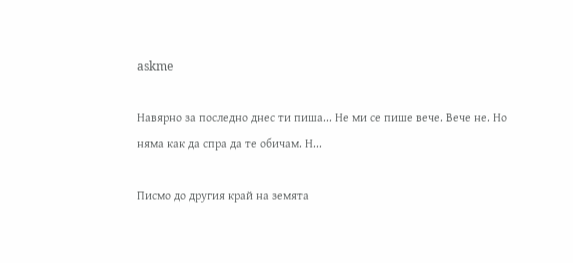askme

Навярно за последно днес ти пиша... Не ми се пише вече. Вече не. Но няма как да спра да те обичам. Н...

Писмо до другия край на земята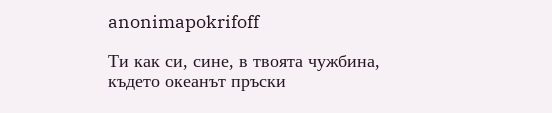anonimapokrifoff

Ти как си, сине, в твоята чужбина, където океанът пръски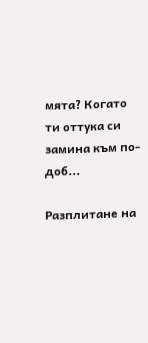мята? Когато ти оттука си замина към по-доб...

Разплитане на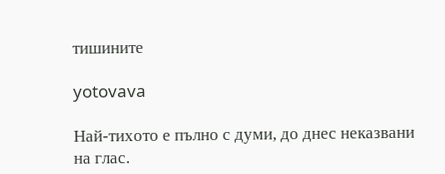тишините

yotovava

Най-тихото е пълно с думи, до днес неказвани на глас.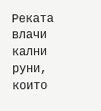Реката влачи кални руни, които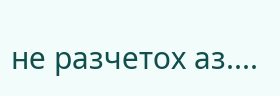не разчетох аз....